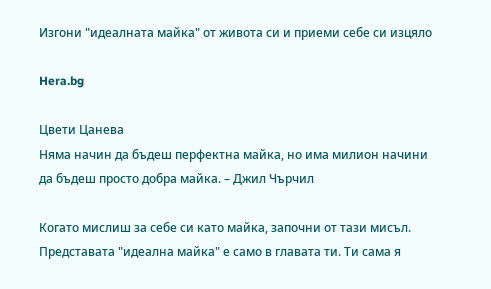Изгони "идеалната майка" от живота си и приеми себе си изцяло

Hera.bg

Цвети Цанева
Няма начин да бъдеш перфектна майка, но има милион начини да бъдеш просто добра майка. – Джил Чърчил

Когато мислиш за себе си като майка, започни от тази мисъл. Представата "идеална майка" е само в главата ти. Ти сама я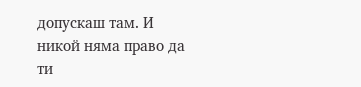допускаш там. И никой няма право да ти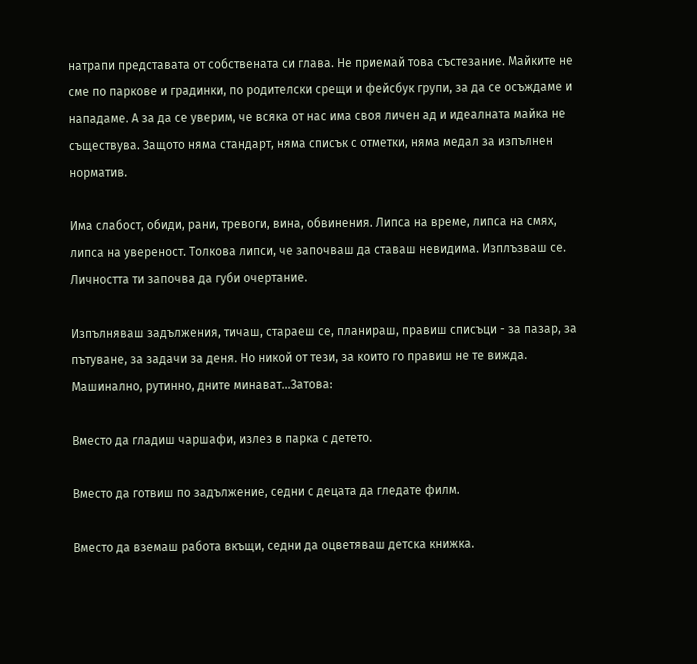натрапи представата от собствената си глава. Не приемай това състезание. Майките не сме по паркове и градинки, по родителски срещи и фейсбук групи, за да се осъждаме и нападаме. А за да се уверим, че всяка от нас има своя личен ад и идеалната майка не съществува. Защото няма стандарт, няма списък с отметки, няма медал за изпълнен норматив.

Има слабост, обиди, рани, тревоги, вина, обвинения. Липса на време, липса на смях, липса на увереност. Толкова липси, че започваш да ставаш невидима. Изплъзваш се. Личността ти започва да губи очертание.

Изпълняваш задължения, тичаш, стараеш се, планираш, правиш списъци - за пазар, за пътуване, за задачи за деня. Но никой от тези, за които го правиш не те вижда. Машинално, рутинно, дните минават...Затова:

Вместо да гладиш чаршафи, излез в парка с детето.

Вместо да готвиш по задължение, седни с децата да гледате филм.

Вместо да вземаш работа вкъщи, седни да оцветяваш детска книжка.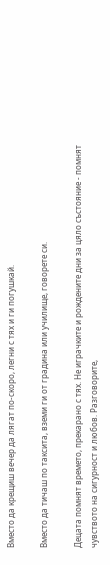Вместо да крещиш вечер да лягат по-скоро, легни с тях и ги погушкай.

Вместо да тичаш по таксита, вземи ги от градина или училище, говорете си.

Децата помнят времето, прекарано с тях. Не играчките и рождените дни за цяло състояние - помнят чувството на сигурност и любов. Разговорите,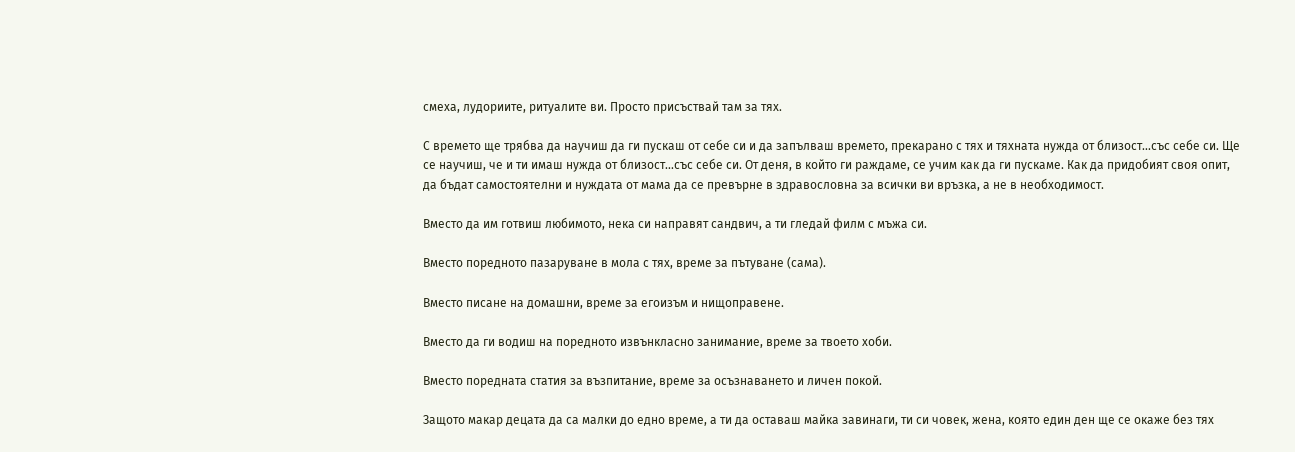смеха, лудориите, ритуалите ви. Просто присъствай там за тях.

С времето ще трябва да научиш да ги пускаш от себе си и да запълваш времето, прекарано с тях и тяхната нужда от близост...със себе си. Ще се научиш, че и ти имаш нужда от близост...със себе си. От деня, в който ги раждаме, се учим как да ги пускаме. Как да придобият своя опит, да бъдат самостоятелни и нуждата от мама да се превърне в здравословна за всички ви връзка, а не в необходимост.

Вместо да им готвиш любимото, нека си направят сандвич, а ти гледай филм с мъжа си.

Вместо поредното пазаруване в мола с тях, време за пътуване (сама).

Вместо писане на домашни, време за егоизъм и нищоправене.

Вместо да ги водиш на поредното извънкласно занимание, време за твоето хоби.

Вместо поредната статия за възпитание, време за осъзнаването и личен покой.

Защото макар децата да са малки до едно време, а ти да оставаш майка завинаги, ти си човек, жена, която един ден ще се окаже без тях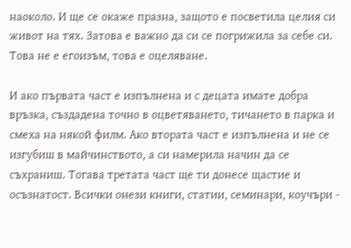наоколо. И ще се окаже празна, защото е посветила целия си живот на тях. Затова е важно да си се погрижила за себе си. Това не е егоизъм, това е оцеляване.

И ако първата част е изпълнена и с децата имате добра връзка, създадена точно в оцветяването, тичането в парка и смеха на някой филм. Ако втората част е изпълнена и не се изгубиш в майчинството, а си намерила начин да се съхраниш. Тогава третата част ще ти донесе щастие и осъзнатост. Всички онези книги, статии, семинари, коучъри -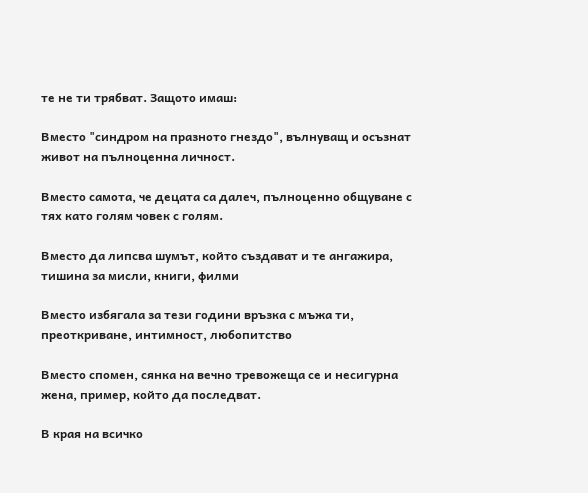те не ти трябват. Защото имаш:

Вместо "синдром на празното гнездо", вълнуващ и осъзнат живот на пълноценна личност.

Вместо самота, че децата са далеч, пълноценно общуване с тях като голям човек с голям.

Вместо да липсва шумът, който създават и те ангажира, тишина за мисли, книги, филми

Вместо избягала за тези години връзка с мъжа ти, преоткриване, интимност, любопитство

Вместо спомен, сянка на вечно тревожеща се и несигурна жена, пример, който да последват.

В края на всичко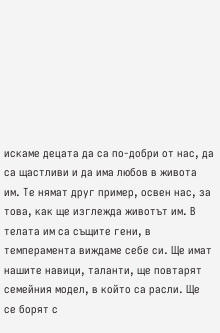искаме децата да са по-добри от нас, да са щастливи и да има любов в живота им. Те нямат друг пример, освен нас, за това, как ще изглежда животът им. В телата им са същите гени, в темперамента виждаме себе си. Ще имат нашите навици, таланти, ще повтарят семейния модел, в който са расли. Ще се борят с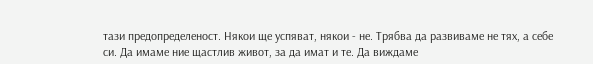тази предопределеност. Някои ще успяват, някои - не. Трябва да развиваме не тях, а себе си. Да имаме ние щастлив живот, за да имат и те. Да виждаме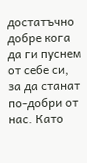достатъчно добре кога да ги пуснем от себе си, за да станат по-добри от нас. Като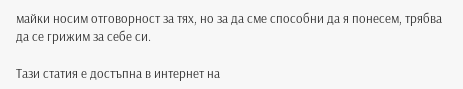майки носим отговорност за тях, но за да сме способни да я понесем, трябва да се грижим за себе си.

Tази статия е достъпна в интернет на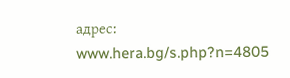адрес: www.hera.bg/s.php?n=4805